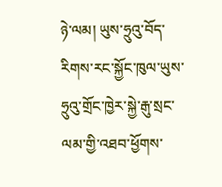ཉེ་ལམ། ཡུས་ཧྲུའུ་བོད་རིགས་རང་སྐྱོང་ཁུལ་ཡུས་ཧྲུའུ་གྲོང་ཁྱེར་སྐྱེ་རྒུ་སྲང་ལམ་གྱི་འཐབ་ཕྱོགས་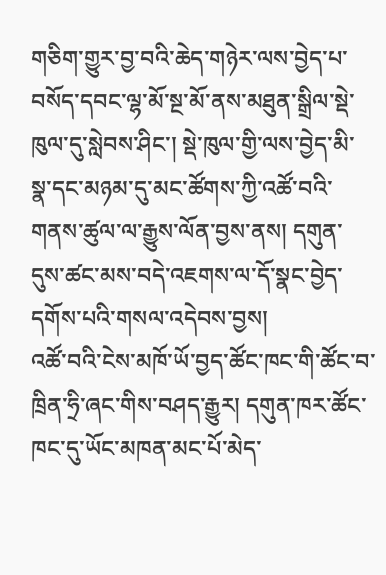གཅིག་གྱུར་བྱ་བའི་ཆེད་གཉེར་ལས་བྱེད་པ་བསོད་དབང་ལྷ་མོ་སྔ་མོ་ནས་མཐུན་སྒྲིལ་སྡེ་ཁུལ་དུ་སླེབས་ཤིང་། སྡེ་ཁུལ་གྱི་ལས་བྱེད་མི་སྣ་དང་མཉམ་དུ་མང་ཚོགས་ཀྱི་འཚོ་བའི་གནས་ཚུལ་ལ་རྒྱུས་ལོན་བྱས་ནས། དགུན་དུས་ཚང་མས་བདེ་འཇགས་ལ་དོ་སྣང་བྱེད་དགོས་པའི་གསལ་འདེབས་བྱས།
འཚོ་བའི་ངེས་མཁོ་ཡོ་བྱད་ཚོང་ཁང་གི་ཚོང་བ་ཁྲིན་ཧྲི་ཞང་གིས་བཤད་རྒྱུར། དགུན་ཁར་ཚོང་ཁང་དུ་ཡོང་མཁན་མང་པོ་མེད་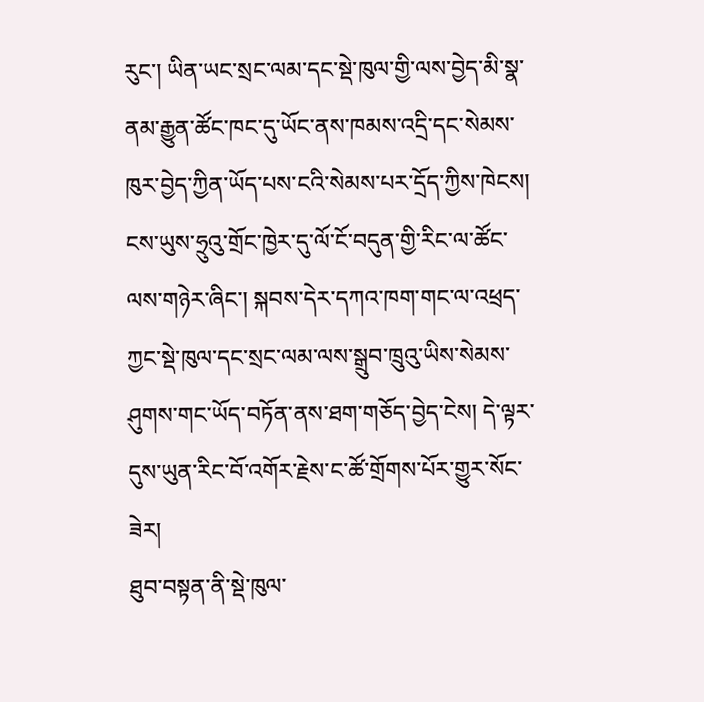རུང་། ཡིན་ཡང་སྲང་ལམ་དང་སྡེ་ཁུལ་གྱི་ལས་བྱེད་མི་སྣ་ནམ་རྒྱུན་ཚོང་ཁང་དུ་ཡོང་ནས་ཁམས་འདྲི་དང་སེམས་ཁུར་བྱེད་ཀྱིན་ཡོད་པས་ངའི་སེམས་པར་དྲོད་ཀྱིས་ཁེངས། ངས་ཡུས་ཧྲུའུ་གྲོང་ཁྱེར་དུ་ལོ་ངོ་བདུན་གྱི་རིང་ལ་ཚོང་ལས་གཉེར་ཞིང་། སྐབས་དེར་དཀའ་ཁག་གང་ལ་འཕྲད་ཀྱང་སྡེ་ཁུལ་དང་སྲང་ལམ་ལས་སྒྲུབ་ཁྲུའུ་ཡིས་སེམས་ཤུགས་གང་ཡོད་བཏོན་ནས་ཐག་གཅོད་བྱེད་ངེས། དེ་ལྟར་དུས་ཡུན་རིང་བོ་འགོར་རྗེས་ང་ཚོ་གྲོགས་པོར་གྱུར་སོང་ཟེར།
ཐུབ་བསྟན་ནི་སྡེ་ཁུལ་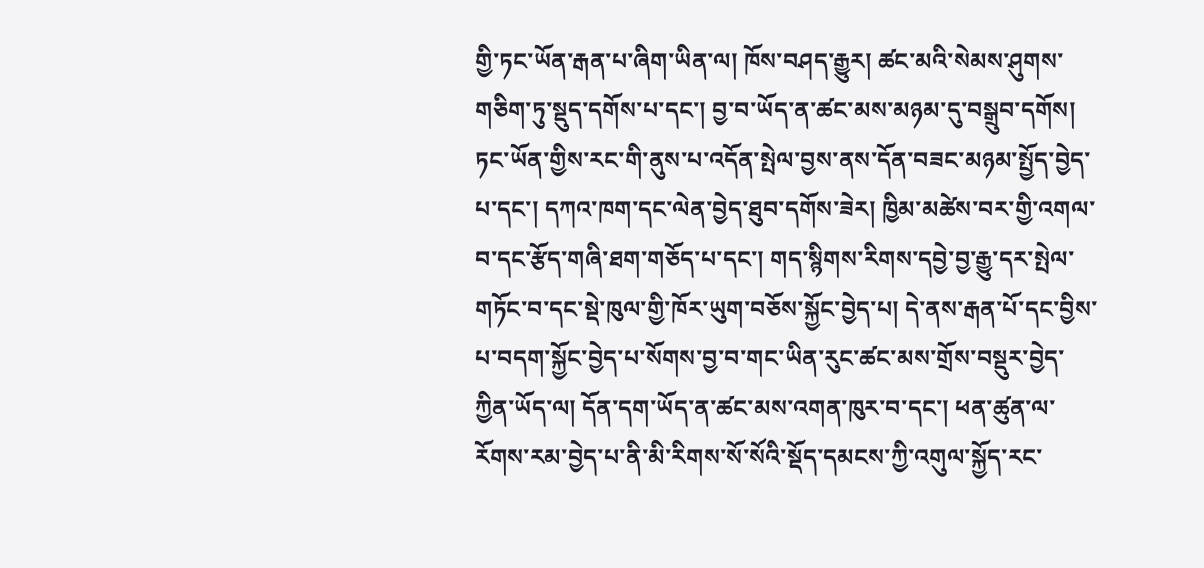གྱི་ཏང་ཡོན་རྒན་པ་ཞིག་ཡིན་ལ། ཁོས་བཤད་རྒྱུར། ཚང་མའི་སེམས་ཤུགས་གཅིག་ཏུ་སྡུད་དགོས་པ་དང་། བྱ་བ་ཡོད་ན་ཚང་མས་མཉམ་དུ་བསྒྲུབ་དགོས། ཏང་ཡོན་གྱིས་རང་གི་ནུས་པ་འདོན་སྤེལ་བྱས་ནས་དོན་བཟང་མཉམ་སྤྱོད་བྱེད་པ་དང་། དཀའ་ཁག་དང་ལེན་བྱེད་ཐུབ་དགོས་ཟེར། ཁྱིམ་མཚེས་བར་གྱི་འགལ་བ་དང་རྩོད་གཞི་ཐག་གཅོད་པ་དང་། གད་སྙིགས་རིགས་དབྱེ་བྱ་རྒྱུ་དར་སྤེལ་གཏོང་བ་དང་སྡེ་ཁུལ་གྱི་ཁོར་ཡུག་བཅོས་སྐྱོང་བྱེད་པ། དེ་ནས་རྒན་པོ་དང་བྱིས་པ་བདག་སྐྱོང་བྱེད་པ་སོགས་བྱ་བ་གང་ཡིན་རུང་ཚང་མས་གྲོས་བསྡུར་བྱེད་ཀྱིན་ཡོད་ལ། དོན་དག་ཡོད་ན་ཚང་མས་འགན་ཁུར་བ་དང་། ཕན་ཚུན་ལ་རོགས་རམ་བྱེད་པ་ནི་མི་རིགས་སོ་སོའི་སྡོད་དམངས་ཀྱི་འགུལ་སྐྱོད་རང་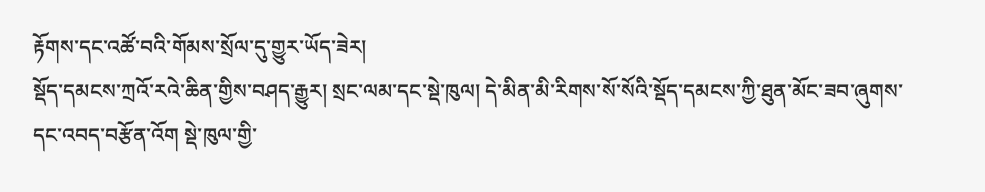རྟོགས་དང་འཚོ་བའི་གོམས་སྲོལ་དུ་གྱུར་ཡོད་ཟེར།
སྡོད་དམངས་ཀྲའོ་རའེ་ཆིན་གྱིས་བཤད་རྒྱུར། སྲང་ལམ་དང་སྡེ་ཁུལ། དེ་མིན་མི་རིགས་སོ་སོའི་སྡོད་དམངས་ཀྱི་ཐུན་མོང་ཟབ་ཞུགས་དང་འབད་བརྩོན་འོག སྡེ་ཁུལ་གྱི་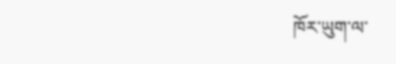ཁོར་ཡུག་ལ་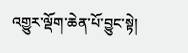འགྱུར་ལྡོག་ཆེན་པོ་བྱུང་སྟེ།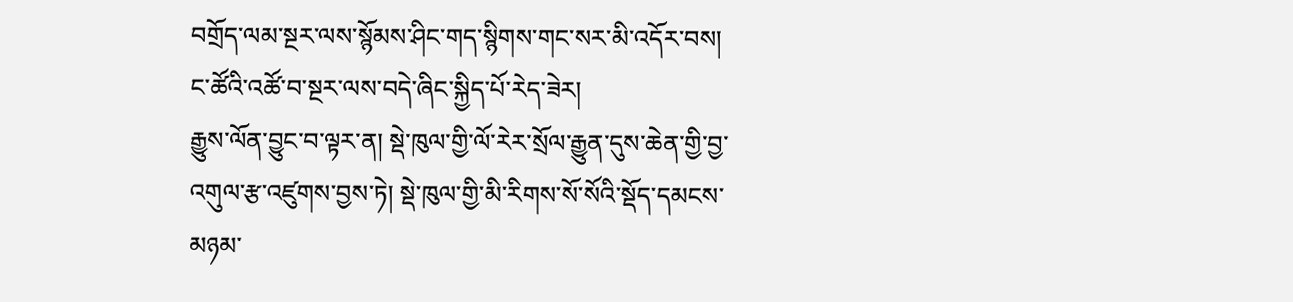བགྲོད་ལམ་སྔར་ལས་སྙོམས་ཤིང་གད་སྙིགས་གང་སར་མི་འདོར་བས། ང་ཚོའི་འཚོ་བ་སྔར་ལས་བདེ་ཞིང་སྐྱིད་པོ་རེད་ཟེར།
རྒྱུས་ལོན་བྱུང་བ་ལྟར་ན། སྡེ་ཁུལ་གྱི་ལོ་རེར་སྲོལ་རྒྱུན་དུས་ཆེན་གྱི་བྱ་འགུལ་རྩ་འཛུགས་བྱས་ཏེ། སྡེ་ཁུལ་གྱི་མི་རིགས་སོ་སོའི་སྡོད་དམངས་མཉམ་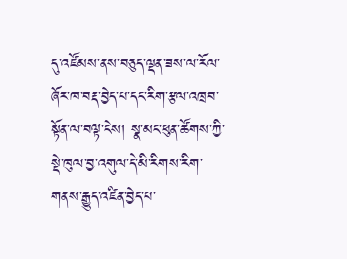དུ་འཛོམས་ནས་བཅུད་ལྡན་ཟས་ལ་རོལ་ཞོར་ཁ་བརྡ་བྱེད་པ་དང་རིག་རྩལ་འཁྲབ་སྟོན་ལ་བལྟ་ངེས། སྣ་མང་ཕུན་ཚོགས་ཀྱི་སྡེ་ཁུལ་བྱ་འགུལ་དེ་མི་རིགས་རིག་གནས་རྒྱུད་འཛིན་བྱེད་པ་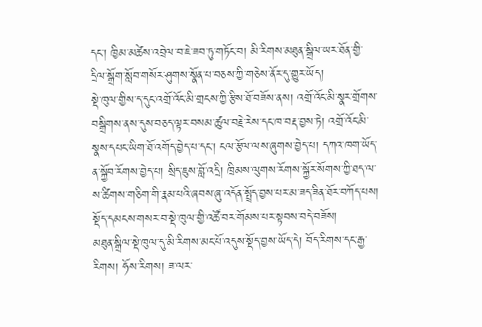དང་། ཁྱིམ་མཚེས་འབྲེལ་བ་ཇེ་ཟབ་ཏུ་གཏོང་བ། མི་རིགས་མཐུན་སྒྲིལ་ཡར་ཐོན་གྱི་དྲིལ་སྒྲོག་སློབ་གསོར་ཤུགས་སྣོན་པ་བཅས་ཀྱི་གཅེས་ནོར་དུ་གྱུར་ཡོད།
སྡེ་ཁུལ་གྱིས་ད་དུང་འགྲོ་འོང་མི་གྲངས་ཀྱི་རྩིས་ཐོ་བཟོས་ནས། འགྲོ་འོང་མི་སྣར་གྲོགས་བསྒྲིགས་ནས་དུས་བཅད་ལྟར་བསམ་ཚུལ་བརྗེ་རེས་དང་ཁ་བརྡ་བྱས་ཏེ། འགྲོ་འོང་མི་སྣས་དཔང་ཡིག་ཐོ་འགོད་བྱེད་པ་དང་། ངལ་རྩོལ་ལས་ཞུགས་བྱེད་པ། དཀའ་ཁག་ཡོད་ན་སྐྱོབ་རོགས་བྱེད་པ། སྲིད་ཇུས་བློ་འདྲི། ཁྲིམས་ལུགས་རོགས་སྐྱོར་སོགས་ཀྱི་ཐད་ལ་ས་ཚིགས་གཅིག་གི་རྣམ་པའི་ཞབས་ཞུ་འདོན་སྤྲོད་བྱས་པར་མ་ཟད་ཟིན་ཐོར་བཀོད་པས། སྡོད་དམངས་གསར་བ་སྡེ་ཁུལ་གྱི་འཚོ་བར་གོམས་པར་སྟབས་བདེ་བཟོས།
མཐུན་སྒྲིལ་སྡེ་ཁུལ་དུ་མི་རིགས་མང་པོ་འདུས་སྡོད་བྱས་ཡོད་དེ། བོད་རིགས་དང་རྒྱ་རིགས། ཧོས་རིགས། ཟ་ལར་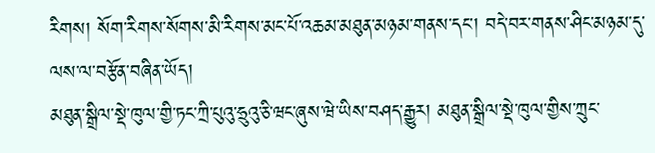རིགས། སོག་རིགས་སོགས་མི་རིགས་མང་པོ་འཆམ་མཐུན་མཉམ་གནས་དང་། བདེ་བར་གནས་ཤིང་མཉམ་དུ་ལས་ལ་བརྩོན་བཞིན་ཡོད།
མཐུན་སྒྲིལ་སྡེ་ཁུལ་གྱི་ཏང་ཀྲི་པུའུ་ཧྲུའུ་ཅི་ཝང་ཞུས་ཝེ་ཡིས་བཤད་རྒྱུར། མཐུན་སྒྲིལ་སྡེ་ཁུལ་གྱིས་ཀྲུང་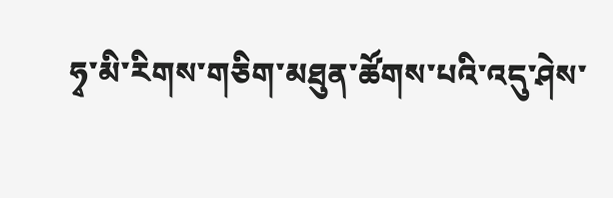ཧྭ་མི་རིགས་གཅིག་མཐུན་ཚོགས་པའི་འདུ་ཤེས་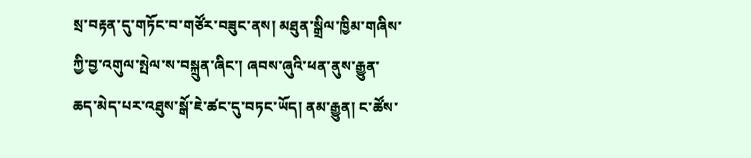སྲ་བརྟན་དུ་གཏོང་བ་གཙོར་བཟུང་ནས། མཐུན་སྒྲིལ་ཁྱིམ་གཞིས་ཀྱི་བྱ་འགུལ་སྤེལ་ས་བསྐྲུན་ཞིང་། ཞབས་ཞུའི་ཕན་ནུས་རྒྱུན་ཆད་མེད་པར་འཐུས་སྒོ་ཇེ་ཚང་དུ་བཏང་ཡོད། ནམ་རྒྱུན། ང་ཚོས་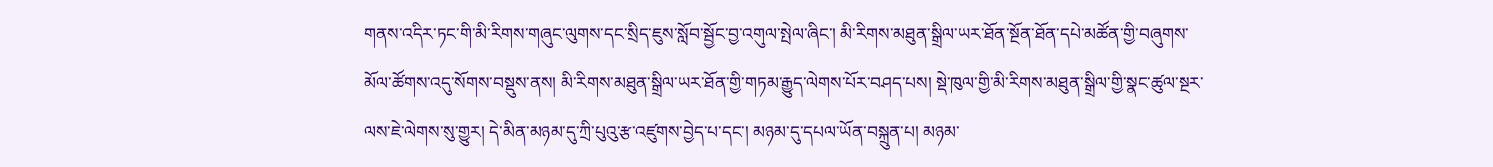གནས་འདིར་ཏང་གི་མི་རིགས་གཞུང་ལུགས་དང་སྲིད་ཇུས་སློབ་སྦྱོང་བྱ་འགུལ་སྤེལ་ཞིང་། མི་རིགས་མཐུན་སྒྲིལ་ཡར་ཐོན་སྔོན་ཐོན་དཔེ་མཚོན་གྱི་བཞུགས་མོལ་ཚོགས་འདུ་སོགས་བསྡུས་ནས། མི་རིགས་མཐུན་སྒྲིལ་ཡར་ཐོན་གྱི་གཏམ་རྒྱུད་ལེགས་པོར་བཤད་པས། སྡེ་ཁུལ་གྱི་མི་རིགས་མཐུན་སྒྲིལ་གྱི་སྣང་ཚུལ་སྔར་ལས་ཇེ་ལེགས་སུ་གྱུར། དེ་མིན་མཉམ་དུ་ཀྲི་པུའུ་རྩ་འཛུགས་བྱེད་པ་དང་། མཉམ་དུ་དཔལ་ཡོན་བསྐྲུན་པ། མཉམ་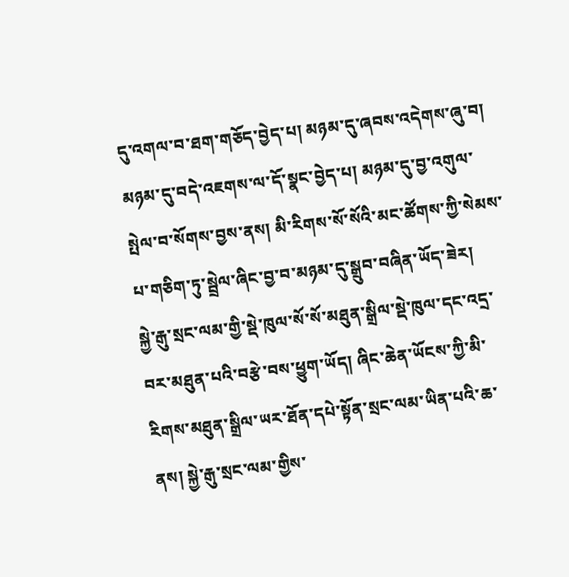དུ་འགལ་བ་ཐག་གཅོད་བྱེད་པ། མཉམ་དུ་ཞབས་འདེགས་ཞུ་བ། མཉམ་དུ་བདེ་འཇགས་ལ་དོ་སྣང་བྱེད་པ། མཉམ་དུ་བྱ་འགུལ་སྤེལ་བ་སོགས་བྱས་ནས། མི་རིགས་སོ་སོའི་མང་ཚོགས་ཀྱི་སེམས་པ་གཅིག་ཏུ་སྦྲེལ་ཞིང་བྱ་བ་མཉམ་དུ་སྒྲུབ་བཞིན་ཡོད་ཟེར།
སྐྱེ་རྒུ་སྲང་ལམ་གྱི་སྡེ་ཁུལ་སོ་སོ་མཐུན་སྒྲིལ་སྡེ་ཁུལ་དང་འདྲ་བར་མཐུན་པའི་བརྩེ་བས་ཕྱུག་ཡོད། ཞིང་ཆེན་ཡོངས་ཀྱི་མི་རིགས་མཐུན་སྒྲིལ་ཡར་ཐོན་དཔེ་སྟོན་སྲང་ལམ་ཡིན་པའི་ཆ་ནས། སྐྱེ་རྒུ་སྲང་ལམ་གྱིས་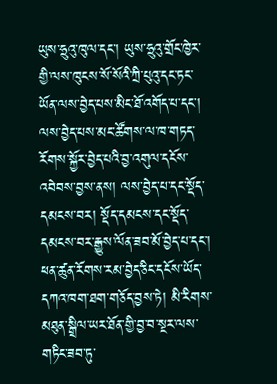ཡུས་ཧྲུའུ་ཁུལ་དང་། ཡུས་ཧྲུའུ་གྲོང་ཁྱེར་གྱི་ལས་ཁུངས་སོ་སོའི་ཀྲི་པུའུ་དང་ཏང་ཡོན་ལས་བྱེད་པས་མིང་ཐོ་འགོད་པ་དང་། ལས་བྱེད་པས་མང་ཚོགས་ལ་ཁ་གཏད་རོགས་སྐྱོར་བྱེད་པའི་བྱ་འགུལ་དངོས་འབེབས་བྱས་ནས། ལས་བྱེད་པ་དང་སྡོད་དམངས་བར། སྡོད་དམངས་དང་སྡོད་དམངས་བར་རྒྱུས་ལོན་ཟབ་མོ་བྱེད་པ་དང་། ཕན་ཚུན་རོགས་རམ་བྱེད་ཅིང་དངོས་ཡོད་དཀའ་ཁག་ཐག་གཅོད་བྱས་ཏེ། མི་རིགས་མཐུན་སྒྲིལ་ཡར་ཐོན་གྱི་བྱ་བ་སྔར་ལས་གཏིང་ཟབ་ཏུ་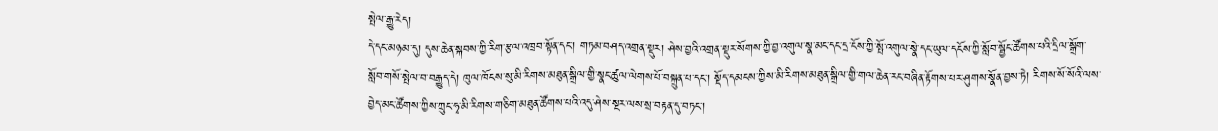སྤེལ་རྒྱུ་རེད།
དེ་དང་མཉམ་དུ། དུས་ཆེན་སྐབས་ཀྱི་རིག་རྩལ་འཁྲབ་སྟོན་དང་། གཏམ་བཤད་འགྲན་སྡུར། ཤེས་བྱའི་འགྲན་སྡུར་སོགས་ཀྱི་བྱ་འགུལ་སྣ་མང་དང་དྲ་ངོས་ཀྱི་སྤོ་འགུལ་སྣེ་དང་ཡུལ་དངོས་ཀྱི་སློབ་སྦྱོང་ཚོགས་པའི་དྲིལ་སྒྲོག་སློབ་གསོ་སྤེལ་བ་བརྒྱུད་དེ། ཁུལ་ཁོངས་སུ་མི་རིགས་མཐུན་སྒྲིལ་གྱི་སྣང་ཚུལ་ལེགས་པོ་བསྐྲུན་པ་དང་། སྡོད་དམངས་ཀྱིས་མི་རིགས་མཐུན་སྒྲིལ་གྱི་གལ་ཆེན་རང་བཞིན་རྟོགས་པར་ཤུགས་སྣོན་བྱས་ཏེ། རིགས་སོ་སོའི་ལས་བྱེད་མང་ཚོགས་ཀྱིས་ཀྲུང་ཧྭ་མི་རིགས་གཅིག་མཐུན་ཚོགས་པའི་འདུ་ཤེས་སྔར་ལས་སྲ་བརྟན་དུ་བཏང་།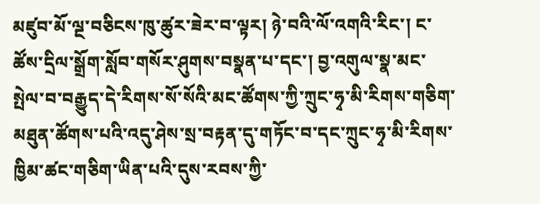མཛུབ་མོ་ལྔ་བཅིངས་ཁུ་ཚུར་ཟེར་བ་ལྟར། ཉེ་བའི་ལོ་འགའི་རིང་། ང་ཚོས་དྲིལ་སྒྲོག་སློབ་གསོར་ཤུགས་བསྣན་པ་དང་། བྱ་འགུལ་སྣ་མང་སྤེལ་བ་བརྒྱུད་དེ་རིགས་སོ་སོའི་མང་ཚོགས་ཀྱི་ཀྲུང་ཧྭ་མི་རིགས་གཅིག་མཐུན་ཚོགས་པའི་འདུ་ཤེས་སྲ་བརྟན་དུ་གཏོང་བ་དང་ཀྲུང་ཧྭ་མི་རིགས་ཁྱིམ་ཚང་གཅིག་ཡིན་པའི་དུས་རབས་ཀྱི་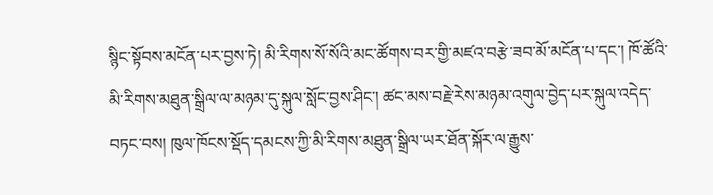སྙིང་སྟོབས་མངོན་པར་བྱས་ཏེ། མི་རིགས་སོ་སོའི་མང་ཚོགས་བར་གྱི་མཛའ་བརྩེ་ཟབ་མོ་མངོན་པ་དང་། ཁོ་ཚོའི་མི་རིགས་མཐུན་སྒྲིལ་ལ་མཉམ་དུ་སྐུལ་སློང་བྱས་ཤིང་། ཚང་མས་བརྗེ་རེས་མཉམ་འགུལ་བྱེད་པར་སྐུལ་འདེད་བཏང་བས། ཁུལ་ཁོངས་སྡོད་དམངས་ཀྱི་མི་རིགས་མཐུན་སྒྲིལ་ཡར་ཐོན་སྐོར་ལ་རྒྱུས་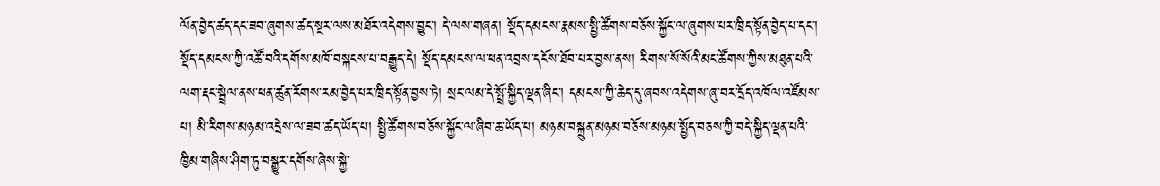ལོན་བྱེད་ཚད་དང་ཟབ་ཞུགས་ཚད་སྔར་ལས་མཐོར་འདེགས་བྱུང་། དེ་ལས་གཞན། སྡོད་དམངས་རྣམས་སྤྱི་ཚོགས་བཅོས་སྐྱོང་ལ་ཞུགས་པར་ཁྲིད་སྟོན་བྱེད་པ་དང་། སྡོད་དམངས་ཀྱི་འཚོ་བའི་དགོས་མཁོ་བསྐངས་པ་བརྒྱུད་དེ། སྡོད་དམངས་ལ་ཕན་འབྲས་དངོས་ཐོབ་པར་བྱས་ནས། རིགས་སོ་སོའི་མང་ཚོགས་ཀྱིས་མཐུན་པའི་ལག་རྡང་སྦྲེལ་ནས་ཕན་ཚུན་རོགས་རམ་བྱེད་པར་ཁྲིད་སྟོན་བྱས་ཏེ། སྲང་ལམ་དེ་སྤྲོ་སྐྱིད་ལྡན་ཞིང་། དམངས་ཀྱི་ཆེད་དུ་ཞབས་འདེགས་ཞུ་བར་དྲོད་འཁོལ་འཛོམས་པ། མི་རིགས་མཉམ་འདྲེས་ལ་ཟབ་ཚད་ཡོད་པ། སྤྱི་ཚོགས་བཅོས་སྐྱོང་ལ་ཞིབ་ཆ་ཡོད་པ། མཉམ་བསྐྲུན་མཉམ་བཅོས་མཉམ་སྤྱོད་བཅས་ཀྱི་བདེ་སྐྱིད་ལྡན་པའི་ཁྱིམ་གཞིས་ཤིག་ཏུ་བསྒྱུར་དགོས་ཞེས་སྐྱེ་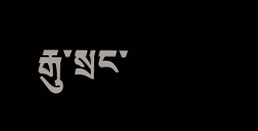རྒུ་སྲང་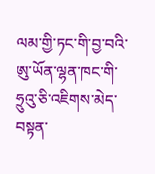ལམ་གྱི་ཏང་གི་བྱ་བའི་ཨུ་ཡོན་ལྷན་ཁང་གི་ཧྲུའུ་ཅི་འཇིགས་མེད་བསྟན་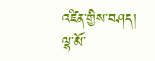འཛིན་གྱིས་བཤད།
ལྷ་མོ་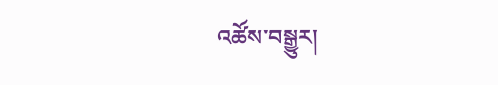འཚོས་བསྒྱུར།